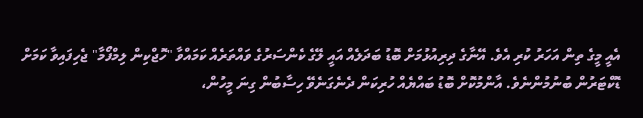އެއީ މީގެ ތިން އަހަރު ކުރި އެވެ. އޭނާގެ ދިރިއުޅުމަށް ބޮޑު ބަދަލެއް އައީ ލޭގެ ކެންސަރުގެ ވައްތަރެއް ކަމައްވާ "ހޮޖްކިން ލިމްފޯމާ" ޖެހިފައިވާ ކަމަށް ޑޮކްޓަރުން ބުނުމުންނެވެ. އާންމުކޮށް ބޮޑު ބައްޔެއް ހުރިކަން ދެނެގަނެވޭ ހިސާބުން ގިނަ މީހުން،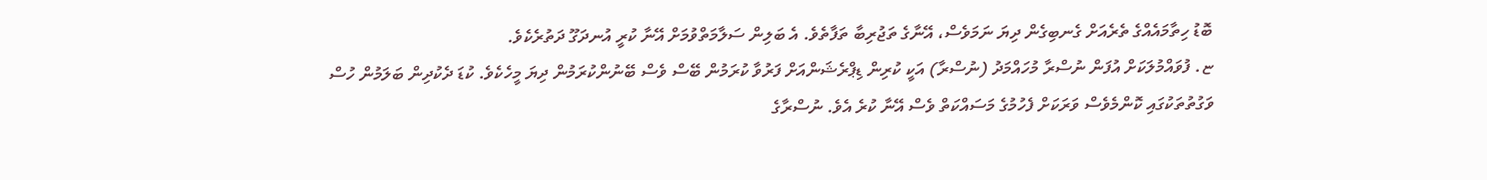ބޮޑު ހިތާމައެއްގެ ތެރެއަށް ގެނބިގެން ދިޔަ ނަމަވެސް، އޭނާގެ ތަޖުރިބާ ތަފާތެވެ. އެ ބަލިން ސަލާމަތްވުމަށް އޭނާ ކުރީ އުނދަގޫ ދަތުރެކެވެ.
ޏ. ފުވައްމުލަކަށް އުފަން ނުސްރާ މުހައްމަދު (ނުސްރާ) އަކީ ކުރިން ޑިޕްރެޝަންއަށް ފަރުވާ ކުރަމުން ބޭސް ވެސް ބޭނުންކުރަމުން ދިޔަ މީހެކެވެ. ކުޑަ ދެކުދިން ބަލަމުން ހުސް ވަގުތުތަކުގައި ކޮންމެވެސް ވަރަކަށް ފެހުމުގެ މަސައްކަތް ވެސް އޭނާ ކުރެ އެވެ. ނުސްރާގެ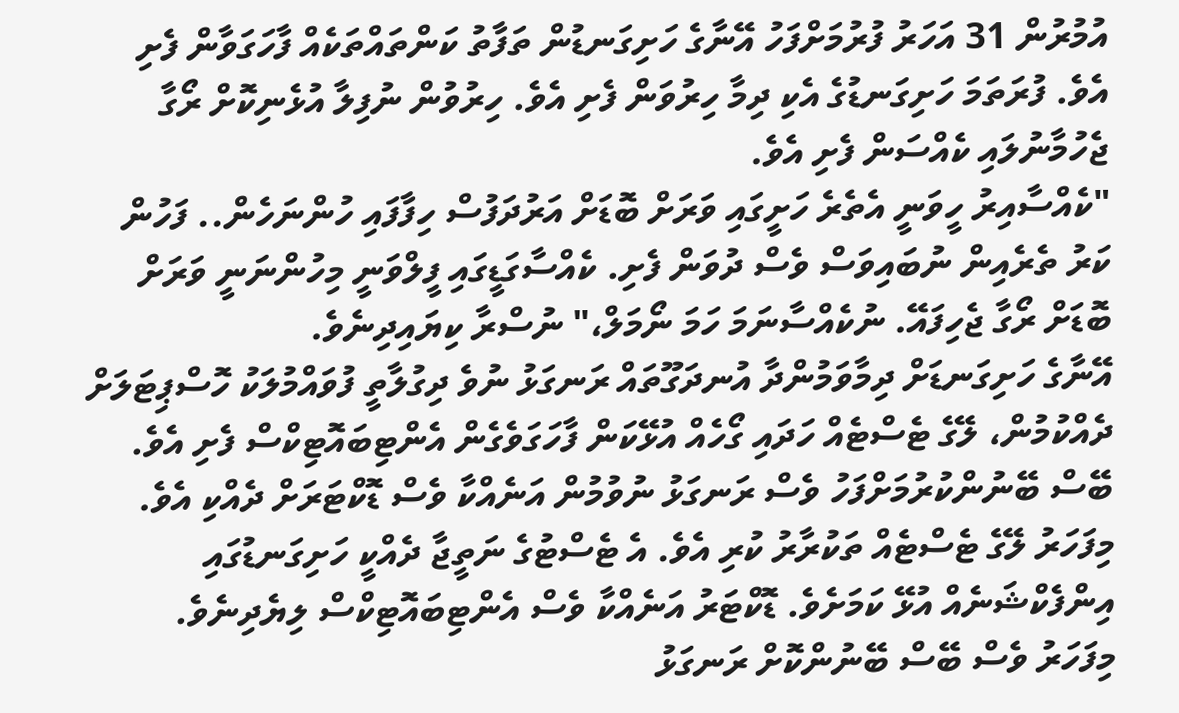އުމުރުން 31 އަހަރު ފުރުމަށްފަހު އޭނާގެ ހަށިގަނޑުން ތަފާތު ކަންތައްތަކެއް ފާހަގަވާން ފެށި އެވެ. ފުރަތަމަ ހަށިގަނޑުގެ އެކި ދިމާ ހިރުވަން ފެށި އެވެ. ހިރުވުން ނުފިލާ އުޅެނިކޮށް ރޯގާ ޖެހުމާނުލައި ކެއްސަން ފެށި އެވެ.
"ކެއްސާއިރު ހީވަނީ އެތެރެ ހަށީގައި ވަރަށް ބޮޑަށް އަރުދަފުސް ހިފާފައި ހުންނަހެން.. ފަހުން ކަރު ތެރެއިން ނުބައިވަސް ވެސް ދުވަން ފެށި. ކެއްސާގަޑީގައި ފީލްވަނީ މިހުންނަނީ ވަރަށް ބޮޑަށް ރޯގާ ޖެހިފައޭ. ނުކެއްސާނަމަ ހަމަ ނޯމަލް،" ނުސްރާ ކިޔައިދިނެވެ.
އޭނާގެ ހަށިގަނޑަށް ދިމާވަމުންދާ އުނދަގޫތައް ރަނގަޅު ނުވެ ދިގުލާތީ ފުވައްމުލަކު ހޮސްޕިޓަލަށް ދެއްކުމުން، ލޭގެ ޓެސްޓެއް ހަދައި ގޯހެއް އުޅޭކަން ފާހަގަވެގެން އެންޓިބައޮޓިކްސް ފެށި އެވެ. ބޭސް ބޭނުންކުރުމަށްފަހު ވެސް ރަނގަޅު ނުވުމުން އަނެއްކާ ވެސް ޑޮކްޓަރަށް ދެއްކި އެވެ. މިފަހަރު ލޭގެ ޓެސްޓެއް ތަކުރާރު ކުރި އެވެ. އެ ޓެސްޓުގެ ނަތީޖާ ދެއްކީ ހަށިގަނޑުގައި އިންފެކްޝަނެއް އުޅޭ ކަމަށެވެ. ޑޮކްޓަރު އަނެއްކާ ވެސް އެންޓިބައޮޓިކްސް ލިޔެދިނެވެ.
މިފަހަރު ވެސް ބޭސް ބޭނުންކޮށް ރަނގަޅު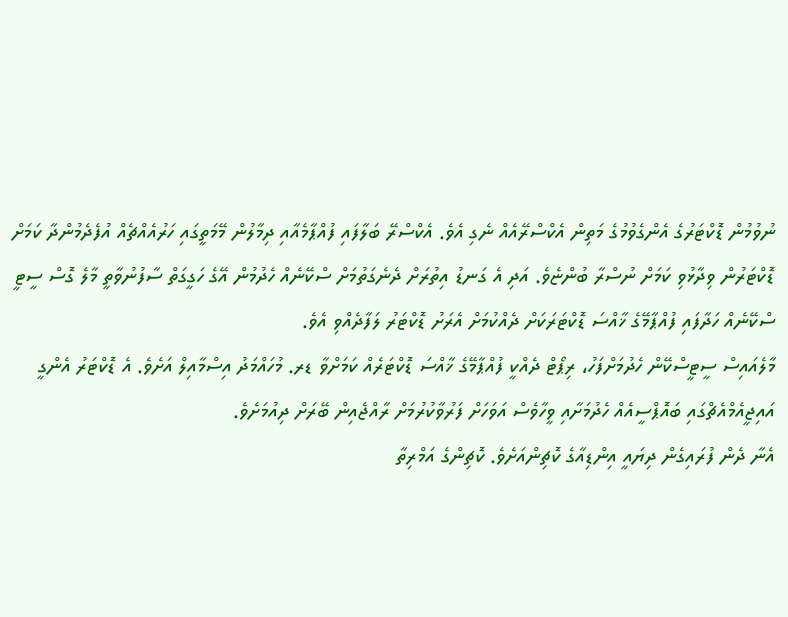ނުވުމުން ޑޮކްޓަރުގެ އެންގެވުމުގެ މަތިން އެކްސްރޭއެއް ނެގި އެވެ. އެކްސްރޭ ބަލާފައި ފުއްޕާމެއާއި ދިމާލުން މޭމަތީގައި ހަރުއެއްޗެއް އުފެދެމުންދާ ކަމަށް ޑޮކްޓަރުން ވިދާޅުވި ކަމަށް ނުސްރާ ބުންޏެވެ. އަދި އެ ގަނޑު އިތުރަށް ދެނެގަތުމަށް ސްކޭނެއް ހެދުމުން އޭގެ ހަގީގަތް ސާފުނުވާތީ މާލެ ގޮސް ސީޓީ ސްކޭނެއް ހަދާފައި ފުއްޕާމޭގެ ޚާއްސަ ޑޮކްޓަރަކަށް ދެއްކުމަށް އެރަށު ޑޮކްޓަރު ލަފާދެއްވި އެވެ.
މާލެއައިސް ސީޓީސްކޭން ހެދުމަށްފަހު، ރިޕޯޓް ދެއްކީ ފުއްޕާމޭގެ ޚާއްސަ ޑޮކްޓަރެއް ކަމަށްވާ ޑރ. މުހައްމަދު އިސްމާއިލް އަށެވެ. އެ ޑޮކްޓަރު އެންގީ އައިޖީއެމްއެޗްގައި ބައޮޕްސީއެއް ހެދުމަށާއި ވީހާވެސް އަވަހަށް ފަރުވާކުރުމަށް ރާއްޖެއިން ބޭރަށް ދިއުމަށެވެ.
އެނާ ދެން ފުރައިގެން ދިޔައީ އިންޑިއާގެ ކޮޗިންއަށެވެ. ކޮޗިންގެ އަމްރިތާ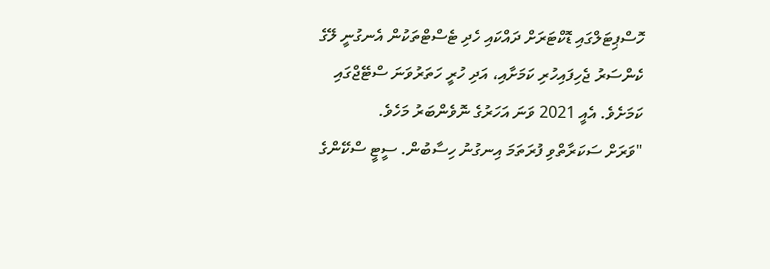ހޮސްޕިޓަލްގައި ޑޮކްޓަރަށް ދައްކައި ހެދި ޓެސްޓްތަކުން އެނގުނީ ލޭގެ ކެންސަރު ޖެހިފައިހުރި ކަމަށާއި، އަދި ހުރީ ހަތަރުވަނަ ސްޓޭޖްގައި ކަމަށެވެ. އެއީ 2021 ވަނަ އަހަރުގެ ނޮވެންބަރު މަހެވެ.
"ވަރަށް ސަކަރާތްވި ފުރަތަމަ އިނގުނު ހިސާބުން. ސީޓީ ސްކޭންގެ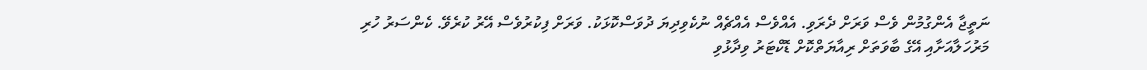ނަތީޖާ އެންގުމުން ވެސް ވަރަށް ދެރަވި. އެއްވެސް އެއްޗެއް ނުކެވިދިޔަ ދުވަސްކޮޅަކު. ވަރަށް ފިކުރުވެސް އޭރު ކުރެވޭ. ކެންސަރު ހުރި މަރުހަލާއަށާއި އޭގެ ބާވަތަށް ރިއާޔަތްކޮށް ޑޮކްޓަރު ވިދާޅުވި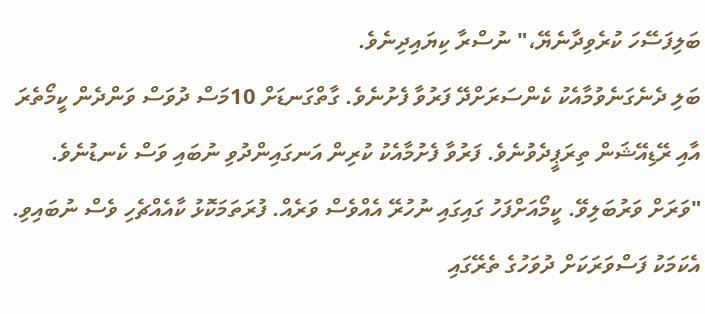ބަލިފަސޭހަ ކުރެވިދާނެޔޭ،" ނުސްރާ ކިޔައިދިނެވެ.
ބަލި ދެނެގަނެވުމާއެކު ކެންސަރަށްދޭ ފަރުވާ ފެށުނެވެ. ގާތްގަނޑަށް 10މަސް ދުވަސް ވަންދެން ކީމޯތެރަ އާއި ރޭޑިއޭޝަން ތިރަޕީދެވުނެވެ. ފަރުވާ ފެށުމާއެކު ކުރިން އަނގައިންދުވި ނުބައި ވަސް ކެނޑުނެވެ.
"ވަރަށް ވަރުބަލިވޭ. ކީމޯއަށްފަހު ގައިގައި ނުހުރޭ އެއްވެސް ވަރެއް. ފުރަތަމަކޮޅު ކާއެއްޗެހި ވެސް ނުބައިވި. އެކަމަކު ފަސްވަރަކަށް ދުވަހުގެ ތެރޭގައި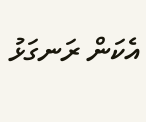އެކަން ރަނގަޅު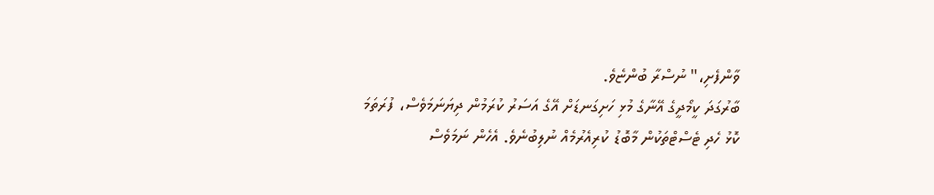ވާންފެށި،" ނުސްރާ ބުންޏެވެ.
ބާރުގަދަ ކީމޯދީގެ އޭނާގެ މުޅި ހަށިގަނޑަށް އޭގެ އަސަރު ކުރަމުން ދިޔަނަމަވެސް، ފުރަތަމަ ކޮޅު ހެދި ޓެސްޓްތަކުން މާބޮޑު ކުރިއެރުމެއް ނުލިބުނެވެ. އެހެން ނަމަވެސް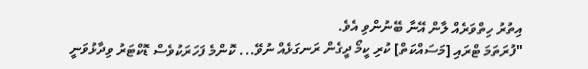އިތުރު ހިތްވަރެއް ލާން އޭނާ ބޭނުންވި އެވެ.
"ފުރަތަމަ ޓްރައި [މަސައްކަތް] ކުރި ކީމޯ ދީގެން ރަނގަޅެއް ނުވޭ... ކޮންމެ ފަހަރަކުވެސް ޑޮކްޓަރު ވިދާޅުވަނީ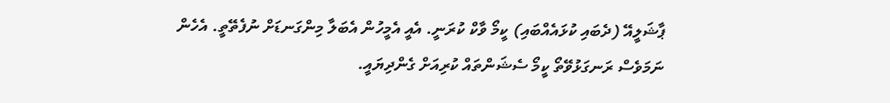ޕާޝަލީއޭ (ދެބައި ކުޅައެއްބައި) ކީމޯ ވާކް ކުރަނީ. އެއީ އެމީހުން އެބަލާ މިންގަނޑަށް ނުފެތޭތީ. އެހެން ނަމަވެސް ރަނގަޅުވޭތޯ ކީމޯ ސެޝަންތައް ކުރިއަށް ގެންދިޔައީ.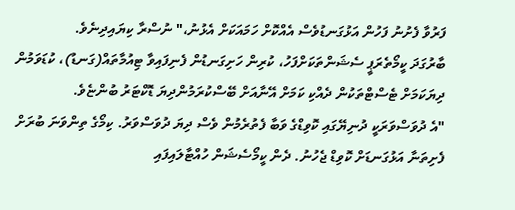ފަރުވާ ފެށުނު ފަހުން އަޅުގަނޑުވެސް އެއްކޮށް ހަމައަކަށް އެޅުނު،" ނުސްރާ ކިޔައިދިނެވެ.
ބާރުގަދަ ކީމޯތެރަޕީ ސެޝަންތަކަށްފަހު، ކުރިން ހަށިގަނޑުން ފެނިފައިވާ ޓިއުމާތައް(ގަނޑު)، ކުޑަވަމުން ދިޔަކަމަށް ޓެސްޓްތަކުން ދެއްކި ކަމަށް އޭނާއަށް ބޭސްކުރަމުންދިޔަ ޑޮކްޓަރު ބުންޏެވެ.
"އެ ދުވަސްވަރަކީ ދުނިޔޭގައި ކޮވިޑްގެ ވަބާ ފެތުރެމުން ވެސް ދިޔަ ދުވަސްވަރު. ކިމޯގެ ތިންވަނަ ބުރަށް ފެށިތަނާ އަޅުގަނޑަށް ކޮވިޑް ޖެހުނު. ދެން ކީމޯސެޝަން ހުއްޓާލައިފައި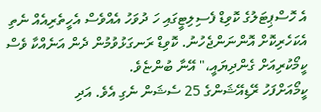އެ ހޮސްޕިޓަލުގެ ކޮވިޑް ފެސިލިޓީގައި ހަ ދުވަހު އެއްވެސް އެހީތެރިއެއް ނެތި އެކަހެރިކޮށް އޮންނަންޖެހުނު. ކޮވިޑް ރަނގަޅުވުމުން ދެން އަނެއްކާ ވެސް ކީމޯކުރިއަށް ގެންދިޔައީ،" އޭނާ ބުންޏެވެ.
ކީމޯއަށްފަހު ރޭޑިއޭޝަންގެ 25 ސެޝަން ނެގި އެވެ. އަދި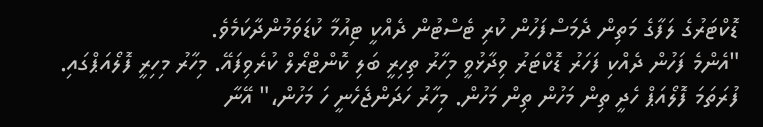ޑޮކްޓަރުގެ ލަފާގެ މަތިން ދެމަސްފަހުން ކުރި ޓެސްޓުން ދެއްކީ ޓިއުމާ ކުޑަވަމުންދާކަމެވެ.
"އެންމެ ފަހުން ދެއްކި ފަހަރު ޑޮކްޓަރު ވިދާޅުވީ މިހާރު ތިހިރީ ބަލި ކޮންޓްރޯލް ކުރެވިފައޭ. މިހާރު މިހިރީ ފޮލޯއަޕްގައި. ފުރަތަމަ ފޮލޯއަޕް ހެދީ ތިން މަހުން ތިން މަހުން. މިހާރު ހަދަންޖެހެނީ ހަ މަހުން،" އޭނާ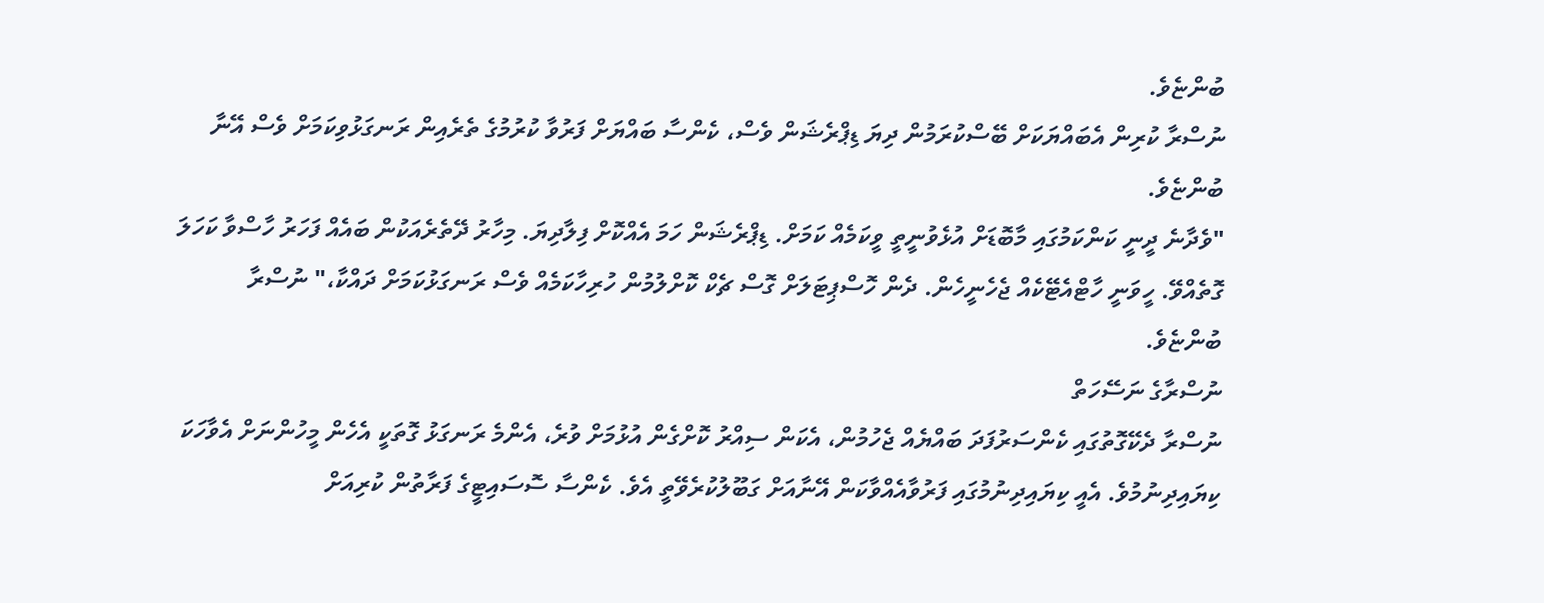ބުންޏެވެ.
ނުސްރާ ކުރިން އެބައްޔަކަށް ބޭސްކުރަމުން ދިޔަ ޑިޕްރެޝަން ވެސް، ކެންސާ ބައްޔަށް ފަރުވާ ކުރުމުގެ ތެރެއިން ރަނގަޅުވިކަމަށް ވެސް އޭނާ ބުންޏެވެ.
"ވެދާނެ ދީނީ ކަންކަމުގައި މާބޮޑަށް އުޅެވުނީތީ ވީކަމެއް ކަމަށް. ޑިޕްރެޝަން ހަމަ އެއްކޮށް ފިލާދިޔަ. މިހާރު ދޭތެރެއަކުން ބައެއް ފަހަރު ހާސްވާ ކަހަލަ ގޮތެއްވޭ. ހީވަނީ ހާޓްއެޓޭކެއް ޖެހެނީހެން. ދެން ހޮސްޕިޓަލަށް ގޮސް ޗެކް ކޮށްލުމުން ހުރިހާކަމެއް ވެސް ރަނގަޅުކަމަށް ދައްކާ،" ނުސްރާ ބުންޏެވެ.
ނުސްރާގެ ނަސޭހަތް
ނުސްރާ ދެކޭގޮތުގައި ކެންސަރުފަދަ ބައްޔެއް ޖެހުމުން، އެކަން ސިއްރު ކޮށްގެން އުޅުމަށް ވުރެ، އެންމެ ރަނގަޅު ގޮތަކީ އެހެން މީހުންނަށް އެވާހަކަ ކިޔައިދިނުމުވެ. އެއީ ކިޔައިދިނުމުގައި ފަރުވާއެއްވާކަން އޭނާއަށް ގަބޫލުކުރެވޭތީ އެވެ. ކެންސާ ސޮސައިޓީގެ ފަރާތުން ކުރިއަށް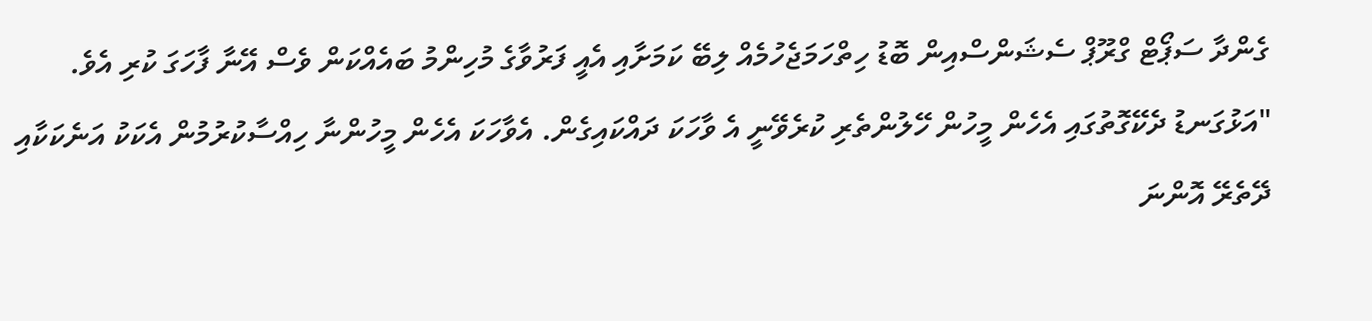ގެންދާ ސަޕޯޓް ގްރޫޕް ސެޝަންސްއިން ބޮޑު ހިތްހަމަޖެހުމެއް ލިބޭ ކަމަށާއި އެއީ ފަރުވާގެ މުހިންމު ބައެއްކަން ވެސް އޭނާ ފާހަގަ ކުރި އެވެ.
"އަޅުގަނޑު ދެކޭގޮތުގައި އެހެން މީހުން ހޭލުންތެރި ކުރެވޭނީ އެ ވާހަކަ ދައްކައިގެން. އެވާހަކަ އެހެން މީހުންނާ ހިއްސާކުރުމުން އެކަކު އަނެކަކާއި ދޭތެރޭ އޮންނަ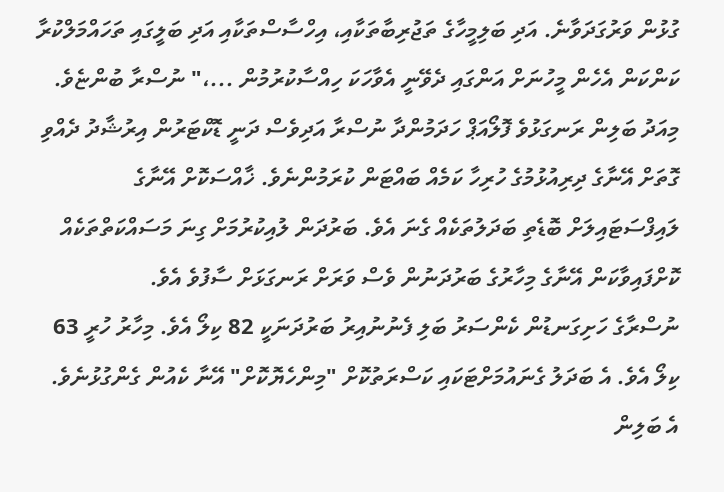ގުޅުން ވަރުގަދަވާނެ. އަދި ބަލިމީހާގެ ތަޖުރިބާތަކާއި، އިހްސާސްތަކާއި އަދި ބަލީގައި ތަހައްމަލްކުރާ ކަންކަން އެހެން މީހުނަށް އަންގައި ދެވޭނީ އެވާހަކަ ހިއްސާކުރުމުން ...،" ނުސްރާ ބުންޏެވެ.
މިއަދު ބަލިން ރަނގަޅުވެ ފޮލޯއަޕް ހަދަމުންދާ ނުސްރާ އަދިވެސް ދަނީ ޑޮކްޓަރުން އިރުޝާދު ދެއްވި ގޮތަށް އޭނާގެ ދިރިއުޅުމުގެ ހުރިހާ ކަމެއް ބައްޓަން ކުރަމުންނެވެ. ޚާއްސަކޮށް އޭނާގެ ލައިފްސަޓައިލަށް ބޮޑެތި ބަދަލުތަކެއް ގެނަ އެވެ. ބަރުދަން ލުއިކުރުމަށް ގިނަ މަސައްކަތްތަކެއް ކޮށްފައިވާކަން އޭނާގެ މިހާރުގެ ބަރުދަނުން ވެސް ވަރަށް ރަނގަޅަށް ސާފުވެ އެވެ.
ނުސްރާގެ ހަށިގަނޑުން ކެންސަރު ބަލި ފެނުނުއިރު ބަރުދަނަކީ 82 ކިލޯ އެވެ. މިހާރު ހުރީ 63 ކިލޯ އެވެ. އެ ބަދަލު ގެނައުމަށްޓަކައި ކަސްރަތުކޮށް "މިންހެޔޮކޮށް" އޭނާ ކެއުން ގެންގުޅުނެވެ. އެ ބަލިން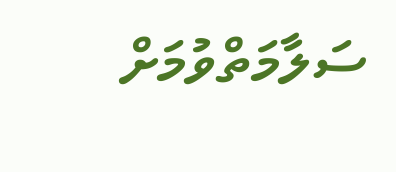ސަލާމަތްވުމަށް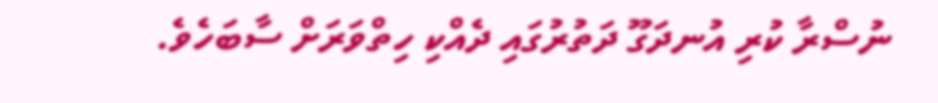ނުސްރާ ކުރި އުނދަގޫ ދަތުރުގައި ދެއްކި ހިތްވަރަށް ސާބަހެވެ.